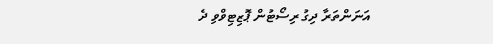އަނަންތަރާ ދިގު ރިސޯޓުން ޕޮޒިޓިވްވި ދެ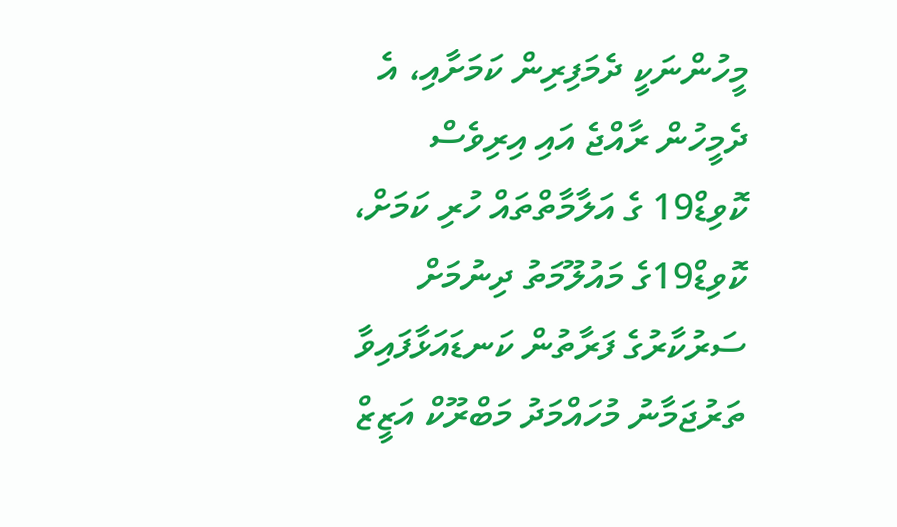މީހުންނަކީ ދެމަފިރިން ކަމަށާއި، އެ ދެމީހުން ރާއްޖެ އައި އިރިވެސް ކޮވިޑް19 ގެ އަލާމާތްތައް ހުރި ކަމަށް، ކޮވިޑް19ގެ މައުލޫމަތު ދިނުމަށް ސަރުކާރުގެ ފަރާތުން ކަނޑައަޅާފައިވާ ތަރުޖަމާނު މުހައްމަދު މަބްރޫކް އަޒީޒް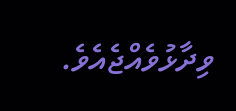ވިދާޅުވެއްޖެއެވެ.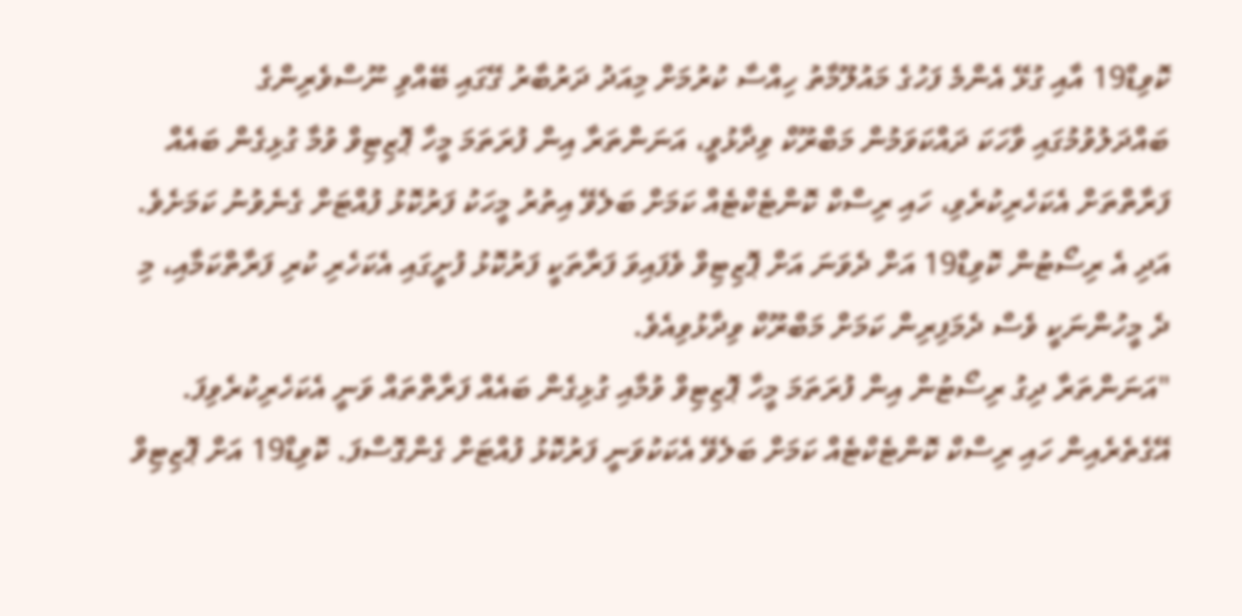ކޮވިޑް19 އާއި ގުޅޭ އެންމެ ފަހުގެ މައުލޫމާތު ހިއްސާ ކުރުމަށް މިއަދު ދަރުބާރު ގޭގައި ބޭއްވި ނޫސްވެރިންގެ ބައްދަލުވުމުގައި ވާހަކަ ދައްކަވަމުން މަބްރޫކް ވިދާޅުވީ، އަނަންތަރާ އިން ފުރަތަމަ މީހާ ޕޮޒިޓިވް ވުމާ ގުޅިގެން ބައެއް ފަރާތްތަށް އެކަހެރިކުރެވި، ހައި ރިސްކް ކޮންޓެކްޓެއް ކަމަށް ބަލެވޭ އިތުރު މީހަކު ފަރުކޮޅު ފުއްޓަށް ގެނެވުނު ކަމަށެވެ. އަދި އެ ރިސޯޓުން ކޮވިޑް19 އަށް ދެވަނަ އަށް ޕޮޒިޓިވް ވެފައިވަ ފަރާތަކީ ފަރުކޮޅު ފުށީގައި އެކަހެރި ކުރި ފަރާތްކަމާއި، މި ދެ މީހުންނަކީ ވެސް ދެމަފިރިން ކަމަށް މަބްރޫކް ވިދާޅުވިއެވެ.
"އަނަންތަރާ ދިގު ރިސޯޓުން އިން ފުރަތަމަ މީހާ ޕޮޒިޓިވް ވުމާއި ގުޅިގެން ބައެއް ފަރާތްތައް ވަނީ އެކަހެރިކުރެވިފަ. އޭގެތެރެއިން ހައި ރިސްކް ކޮންޓެކްޓެއް ކަމަށް ބަލެވޭ އެކަކުވަނީ ފަރުކޮޅު ފުއްޓަށް ގެންގޮސްފަ. ކޮވިޑް19 އަށް ޕޮޒިޓިވް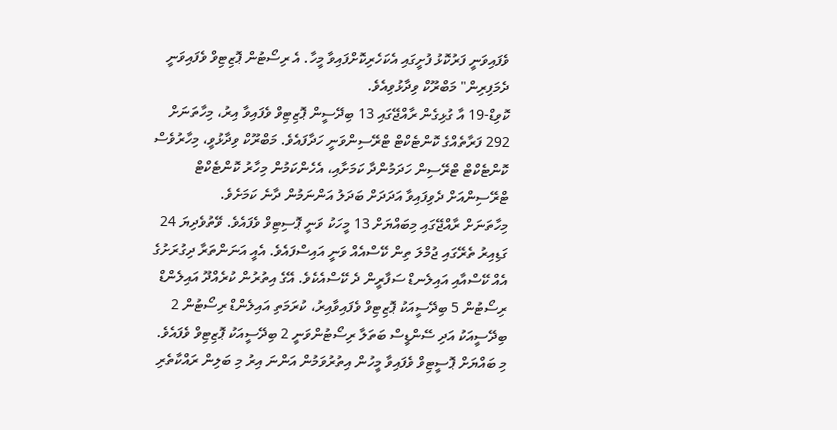ވެފައިވަނީ ފަރުކޮޅު ފުށީގައި އެކަހެރިކޮށްފައިވާ މީހާ. އެ ރިސޯޓުން ޕޮޒިޓިވް ވެފައިވަނީ ދެމަފިރިން" މަބްރޫކް ވިދާޅުވިއެވެ.
ކޮވިޑް-19 އާ ގުޅިގެން ރާއްޖޭގައި 13 ބިދޭސީން ޕޮޒިޓިވް ވެފައިވާ އިރު، މިހާތަނަށް 292 ފަރާތެއްގެ ކޮންޓެކްޓް ޓްރޭސިންވަނީ ހަދާފައެވެ. މަބްރޫކް ވިދާޅުވީ، މިހާރުވެސް ކޮންޓެކްޓް ޓްރޭސިން ހަދަމުންދާ ކަމަށާއި، އެހެންކަމުން މިހާރު ކޮންޓެކްޓް ޓްރޭސިންއަށް ދެވިފައިވާ އަދަދަށް ބަދަލު އަންނަމުން ދާނެ ކަމަށެވެ.
މިހާތަނަށް ރާއްޖޭގައި މިބައްޔަށް 13 މީހަކު ވަނީ ޕޮސިޓިވް ވެފައެވެ. ވޭތުވެދިޔަ 24 ގަޑިއިރު ތެރޭގައި ޖުމްލަ ތިން ކޭސްއެއް ވަނީ އައިސްފައެވެ. އެއީ އަނަންތަރާ ދިގުރަށުގެ އެއް ކޭސްއާއި އައިލެނޑް ސަފާރީން ދެ ކޭސްއެކެވެ. އޭގެ އިތުރުން ކުރެއްދޫ އައިލެންޑް ރިސޯޓުން 5 ބިދޭސީއަކު ޕޮޒިޓިވް ވެފައިވާއިރު، ކުރަމަތި އައިލެންޑް ރިސޯޓުން 2 ބިދޭސީއަކު އަދި ސޭންޑީސް ބަތަލާ ރިސޯޓުންވަނީ 2 ބިދޭސީއަކު ޕޮޒިޓިވް ވެފައެވެ.
މި ބައްޔަށް ޕޮސީޓިވް ވެފައިވާ މީހުން އިތުރުވަމުން އަންނަ އިރު މި ބަލިން ރައްކާތެރި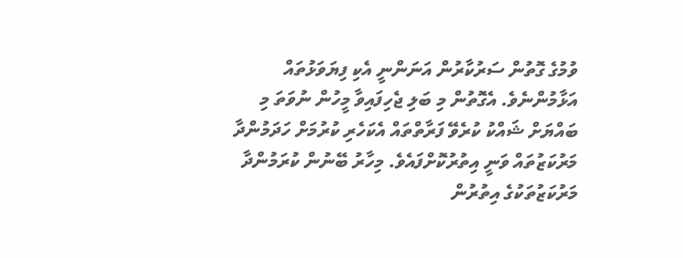ވުމުގެ ގޮތުން ސަރުކާރުން އަނަންނީ އެކި ފިޔަވަޅުތައް އަޅާމުންނެވެ. އެގޮތުން މި ބަލި ޖެހިފައިވާ މީހުން ނުވަތަ މި ބައްޔަށް ޝައްކު ކުރެވޭ ފަރާތްތައް އެކަހެރި ކުރުމަށް ހަދަމުންދާ މަރުކަޒުތައް ވަނީ އިތުރުކޮށްފައެވެ. މިހާރު ބޭނުން ކުރަމުންދާ މަރުކަޒުތަކުގެ އިތުރުން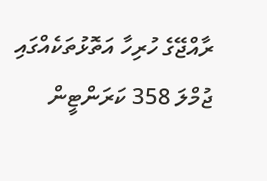ރާއްޖޭގެ ހުރިހާ އަތޮޅުތަކެއްގައި ޖުމްލަ 358 ކަރަންޓީން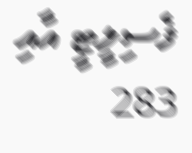ފެސިލީޓީ އާއި 283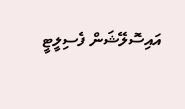އައިސޮލޭޝަން ފެސިލީޓީ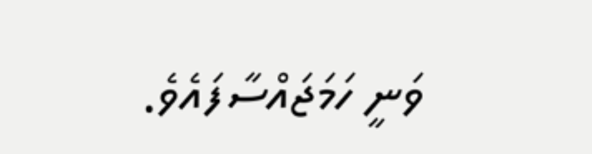ވަނީ ހަމަޖައްސާފައެވެ.